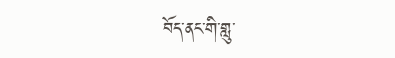བོད་ནང་གི་གླུ་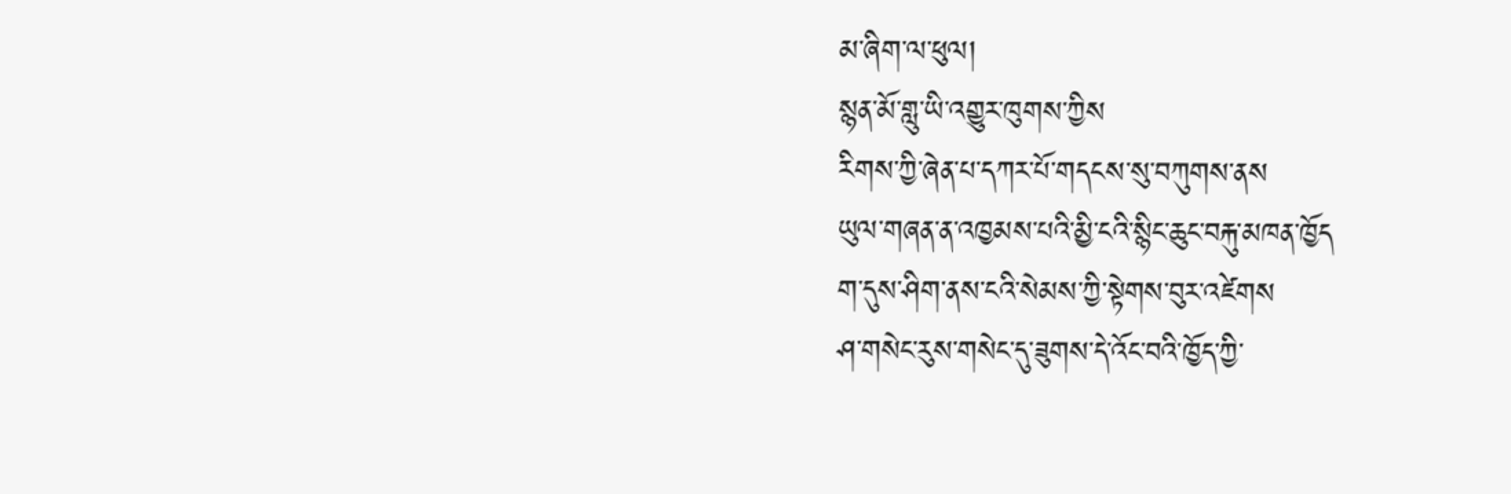མ་ཞིག་ལ་ཕུལ།
སྙན་མོ་གླུ་ཡི་འགྱུར་ཁུགས་ཀྱིས
རིགས་ཀྱི་ཞེན་པ་དཀར་པོ་གདངས་སུ་བཀུགས་ནས
ཡུལ་གཞན་ན་འཁྱམས་པའི་མྱི་ངའི་སྙིང་ཆུང་བརྐུ་མཁན་ཁྱོད
ག་དུས་ཤིག་ནས་ངའི་སེམས་ཀྱི་སྟེགས་བུར་འཛེགས
ཤ་གསེང་རུས་གསེང་དུ་ཟུགས་དེ་འོང་བའི་ཁྱོད་ཀྱི་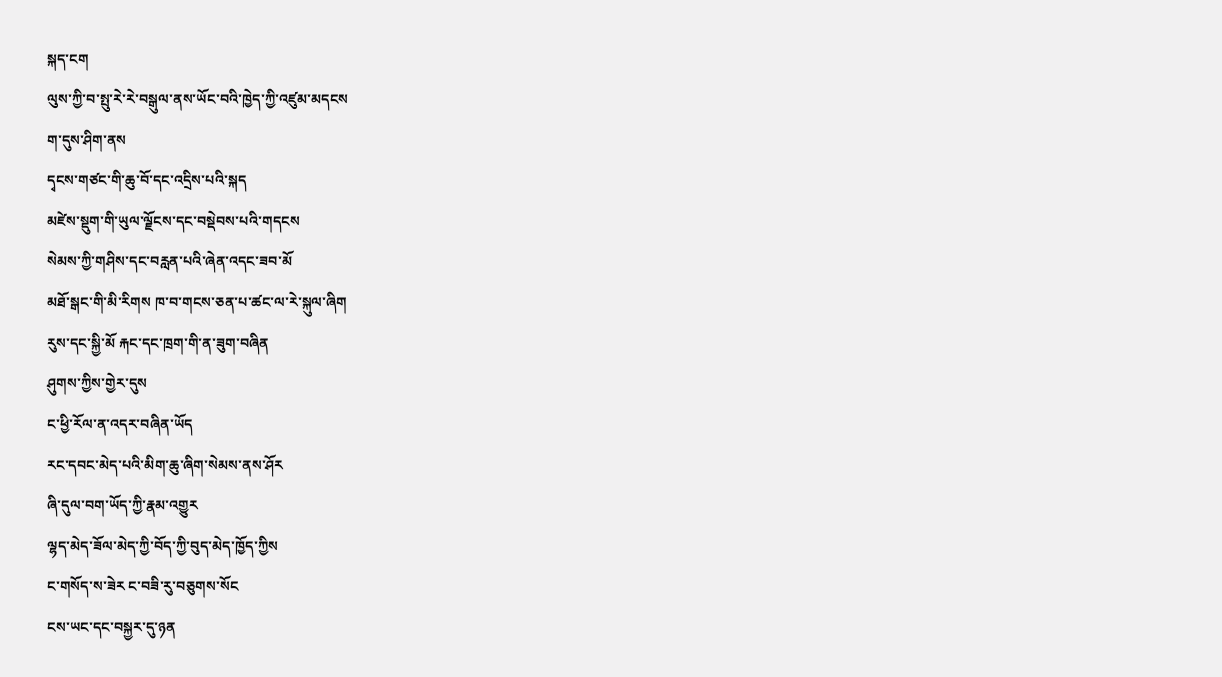སྐད་ངག
ལུས་ཀྱི་བ་སྤུ་རེ་རེ་བསྒུལ་ནས་ཡོང་བའི་ཁྱེད་ཀྱི་འཛུམ་མདངས
ག་དུས་ཤིག་ནས
དྭངས་གཙང་གི་ཆུ་བོ་དང་འདྲིས་པའི་སྐད
མཛེས་སྡུག་གི་ཡུལ་ལྗོངས་དང་བསྡེབས་པའི་གདངས
སེམས་ཀྱི་གཤིས་དང་བརླན་པའི་ཞེན་འདང་ཟབ་མོ
མཐོ་སྒང་གི་མི་རིགས ཁ་བ་གངས་ཅན་པ་ཚང་ལ་རེ་སྐུལ་ཞིག
རུས་དང་སྐྱི་མོ རྐང་དང་ཁྲག་གི་ན་ཟུག་བཞིན
ཤུགས་ཀྱིས་གྱེར་དུས
ང་ཕྱི་རོལ་ན་འདར་བཞིན་ཡོད
རང་དབང་མེད་པའི་མིག་ཆུ་ཞིག་སེམས་ནས་ཤོར
ཞི་དུལ་བག་ཡོད་ཀྱི་རྣམ་འགྱུར
ལྷད་མེད་ཟོལ་མེད་ཀྱི་བོད་ཀྱི་བུད་མེད་ཁྱོད་ཀྱིས
ང་གསོད་ས་ཟེར ང་བཟི་རུ་བཅུགས་སོང
ངས་ཡང་དང་བསྐྱར་དུ་ཉན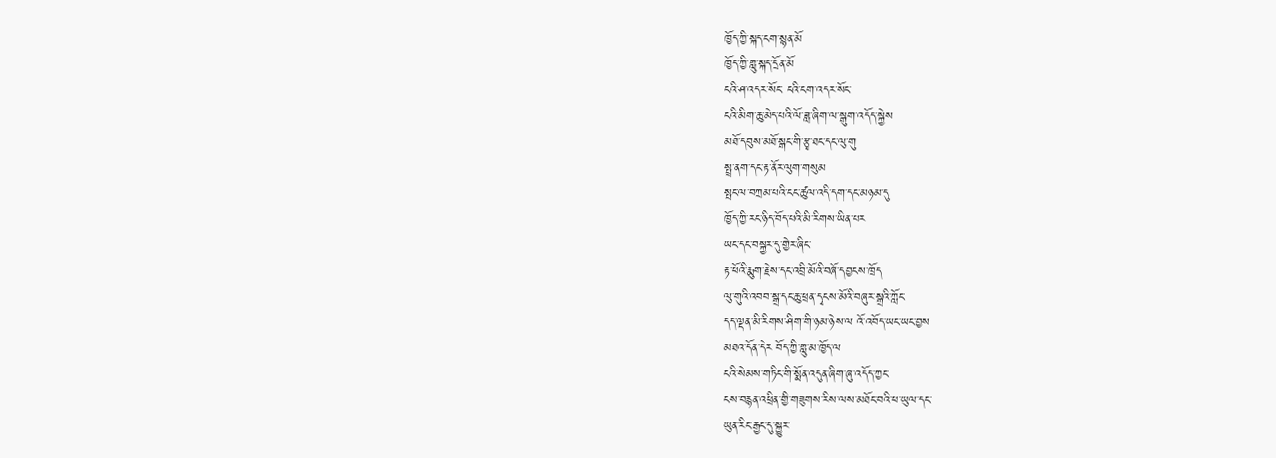ཁྱོད་ཀྱི་སྐད་ངག་སྙན་མོ
ཁྱོད་ཀྱི་གླུ་སྐད་དྲོན་མོ
ངའི་ཤ་འདར་སོང་ ངའི་ངག་འདར་སོང་
ངའི་མིག་ཆུ་མེད་པའི་ལོ་ཟླ་ཞིག་ལ་སྒུག་འདོད་སྐྱེས
མཐོ་དབུས་མཐོ་སྒང་གི་རྩྭ་ཐང་དང་ལུ་གུ
སྤྲ་ནག་དང་རྟ་ནོར་ལུག་གསུམ
སྤང་ལ་བཀྲམ་པའི་ངང་ཚུལ་འདི་དག་དང་མཉམ་དུ
ཁྱོད་ཀྱི་རང་ཉིད་བོད་པའི་མི་རིགས་ཡིན་པར
ཡང་དང་བསྐྱར་དུ་གྱེར་ཞིང་
རྟ་ཕོའི་རྨུག་རྗེས་དང་འབྲི་མོའི་བཞོ་དབྱངས་ཁྲོད
ལུ་གུའི་འབབ་སྒྲ་དང་ཆུ་ཕྲན་དྭངས་མོའི་བཞུར་སྒྲའི་ཀློང་
དད་ལྡན་མི་རིགས་ཤིག་གི་ཉམ་ཉེས་ལ འོ་འབོད་ཡང་ཡང་བྱས
མཐའ་དོན་དེར བོད་ཀྱི་གླུ་མ་ཁྱོད་ལ
ངའི་སེམས་གཏིང་གི་སྨོན་འདུན་ཞིག་ཞུ་འདོད་ཀྱང་
ངས་བརྙན་འཕྲིན་གྱི་གཟུགས་རིས་ལས་མཐོང་བའི་ཕ་ཡུལ་དང་
ཡུན་རིང་རྒྱང་དུ་སྐྱུར་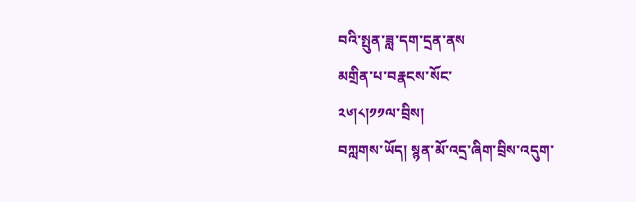བའི་སྤུན་ཟླ་དག་དྲན་ནས
མགྲིན་པ་བརྣངས་སོང་
༢༦།༨།༡༡ལ་བྲིས།
བཀླགས་ཡོད། སྙན་མོ་འདྲ་ཞིག་བྲིས་འདུག་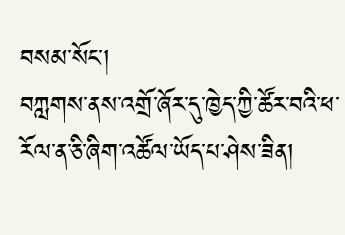བསམ་སོང་།
བཀླགས་ནས་འགྲོ་ཞོར་དུ་ཁྱེད་ཀྱི་ཚོར་བའི་ཕ་རོལ་ན་ཅི་ཞིག་འཚོལ་ཡོད་པ་ཤེས་ཟིན།